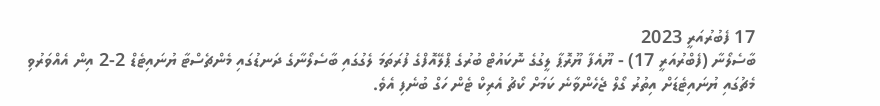17 ފެބުރުއަރީ 2023
ބާސެލޯނާ (ފެބްރުއަރީ 17) - ޔޫއެފާ ޔޫރޮޕާ ލީގުގެ ނޮކައުޓް ބުރުގެ ޕްލޭއޮފްގެ ފުރަތަމަ ލެގުގައި ބާސެލޯނާގެ ދަނޑުގައި މެންޗެސްޓާ ޔުނައިޓެޑް 2-2 އިން އެއްވަރުވި މެޗުގައި ޔުނައިޓެޑަށް އިތުރު ގޯލް ޖެހެންވާނެ ކަމަށް ކޯޗު އެރިކް ޓެން ހަގް ބުނެފި އެވެ.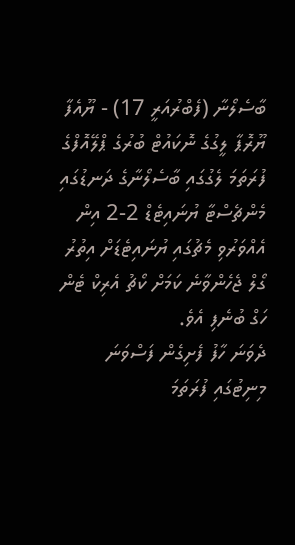ބާސެލޯނާ (ފެބްރުއަރީ 17) - ޔޫއެފާ ޔޫރޮޕާ ލީގުގެ ނޮކައުޓް ބުރުގެ ޕްލޭއޮފްގެ ފުރަތަމަ ލެގުގައި ބާސެލޯނާގެ ދަނޑުގައި މެންޗެސްޓާ ޔުނައިޓެޑް 2-2 އިން އެއްވަރުވި މެޗުގައި ޔުނައިޓެޑަށް އިތުރު ގޯލް ޖެހެންވާނެ ކަމަށް ކޯޗު އެރިކް ޓެން ހަގް ބުނެފި އެވެ.
ދެވަނަ ހާފު ފެށިގެން ފަސްވަނަ މިނިޓުގައި ފުރަތަމަ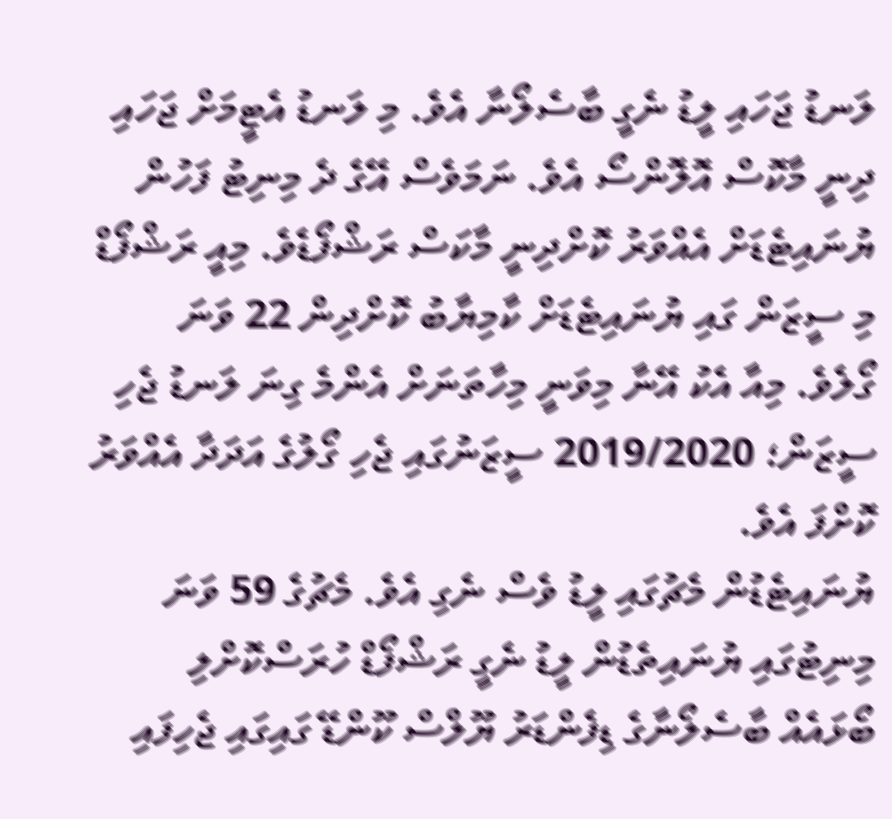ލަނޑު ޖަހައި ލީޑު ނެގީ ބާސެލޯނާ އެވެ. މި ލަނޑު އެޓީމަށް ޖަހައި ދިނީ މާކޮސް އޮލޮންސޯ އެވެ. ނަމަވެސް އޭގެ ދެ މިނިޓު ފަހުން ޔުނައިޓެޑަށް އެއްވަރު ކޮށްދިނީ މާކަސް ރަޝްފޯޑެވެ. މިއީ ރަޝްފޯޑް މި ސީޒަން ގައި ޔުނައިޓެޑަށް ކާމިޔާބު ކޮށްދިން 22 ވަނަ ގޯލެވެ. މިއާ އެކު އޭނާ މިވަނީ މިހާތަނަށް އެންމެ ގިނަ ލަނޑު ޖެހި ސީޒަން؛ 2019/2020 ސީޒަނުގައި ޖެހި ގޯލުގެ އަދަދާ އެއްވަރު ކޮށްފަ އެވެ.
ޔުނައިޓެޑުން މެޗުގައި ލީޑު ވެސް ނެގި އެވެ. މެޗުގެ 59 ވަނަ މިނިޓުގައި ޔުނައިތެޑުން ލީޑު ނެގީ ރަޝްފޯޑް ހުރަސްކޮށްލި ބޯޅައެއް ބާސެލޯނާގެ ޑިފެންޑަރު ޔޫލްސް ކޫންޑޭ ގައިގައި ޖެހިފައި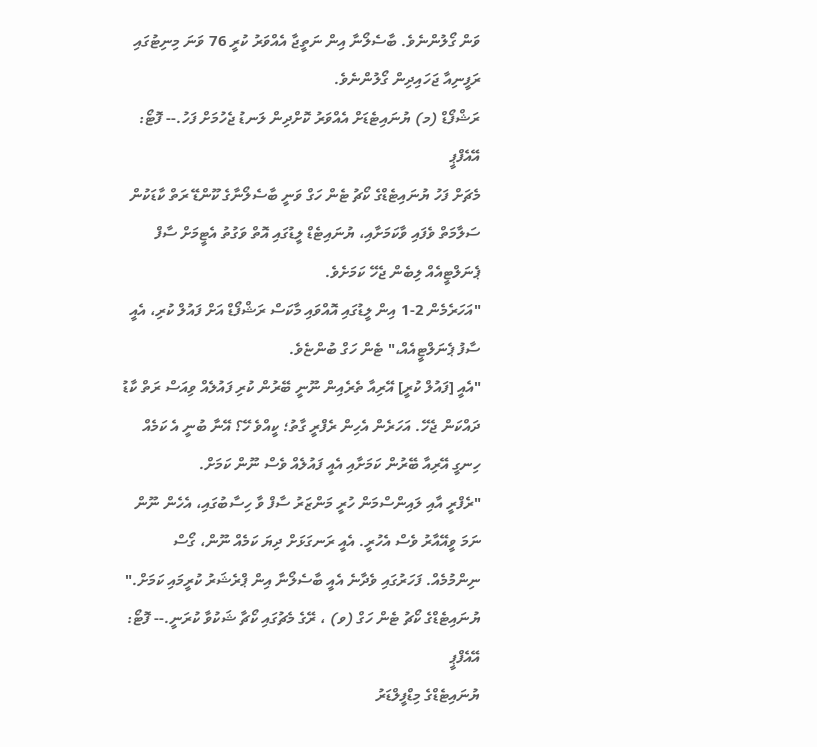ވަން ގޯލުންނެވެ. ބާސެލޯނާ އިން ނަތީޖާ އެއްވަރު ކުރީ 76 ވަނަ މިނިޓުގައި ރަފީނިއާ ޖަހައިދިން ގޯލުންނެވެ.
ރަޝްފޯޑް (މ) ޔުނައިޓެޑަށް އެއްވަރު ކޮށްދިން ލަނޑު ޖެހުމަށް ފަހު.-- ފޮޓޯ: އޭއެފްޕީ
މެޗަށް ފަހު ޔުނައިޓެޑްގެ ކޯޗު ޓެން ހަގް ވަނީ ބާސެލޯނާގެ ކޫންޑޭ ރަތް ކާޑަކުން ސަލާމަތް ވެފައި ވާކަމަށާއި، ޔުނައިޓެޑް ލީޑުގައި އޮތް ވަގުތު އެޓީމަށް ސާފް ޕެނަލްޓީއެއް ލިބެން ޖެހޭ ކަމަށެވެ.
"އަހަރެމެން 2-1 އިން ލީޑުގައި އޮއްވައި މާކަސް ރަޝްފޯޑް އަށް ފައުލް ކުރި، އެއީ ސާފު ޕެނަލްޓީއެއް،" ޓެން ހަގް ބުންޏެވެ.
"އެއީ [ފައުލް ކުރީ] އޭރިއާ ތެރެއިން ނޫނީ ބޭރުން ކުރި ފައުލެއް ވިއަސް ރަތް ކާޑު ދައްކަން ޖެހޭ. އަހަރެން އެހިން ރެފްރީ ގާތު؛ ކީއްވެ ހޭ؟ އޭނާ ބުނީ އެ ކަމެއް ހިނގީ އޭރިއާ ބޭރުން ކަމަށާއި އެއީ ފައުލެއް ވެސް ނޫން ކަމަށް.
"ރެފްރީ އާއި ލައިންސްމަން ހުރީ މަންޒަރު ސާފް ވާ ހިސާބުގައި، އެހެން ނޫން ނަމަ ވީއޭއާރު ވެސް އެހުރީ. އެއީ ރަނގަޅަށް ދިޔަ ކަމެއް ނޫން، ގޯސް ނިންމުމެއް. ފަހަރުގައި ވެދާނެ އެއީ ބާސެލޯނާ އިން ޕްރެޝަރު ކުރީމައި ކަމަށް."
ޔުނައިޓެޑްގެ ކޯޗު ޓެން ހަގް (ވ) ، ރޭގެ މެޗުގައި ކޯޗާ ޝަކުވާ ކުރަނީ.-- ފޮޓޯ: އޭއެފްޕީ
ޔުނައިޓެޑްގެ މިޑްފީލްޑަރު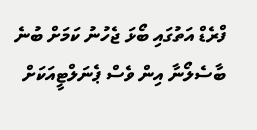ފްރެޑް އަތުގައި ބޯޅަ ޖެހުނު ކަމަށް ބުނެ ބާސެލޯނާ އިން ވެސް ޕެނަލްޓީއަކަށް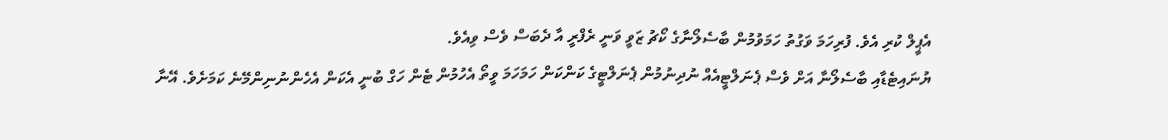އެޕީލް ކުރި އެވެ. ފުރިހަމަ ވަގުތު ހަމަވުމުން ބާސެލޯނާގެ ކޯޗު ޒަވީ ވަނީ ރެފްރީ އާ ދެބަސް ވެސް ވިއެވެ.
ޔުނައިޓެޑާއި ބާސެލޯނާ އަށް ވެސް ޕެނަލްޓީއެއް ނުދިނުމުން ޕެނަލްޓީގެ ކަންކަން ހަމަހަމަ ވީތޯ އެހުމުން ޓެން ހަގް ބުނީ އެކަން އެހެންނުނިންމޭނެ ކަމަށެވެ. އޭނާ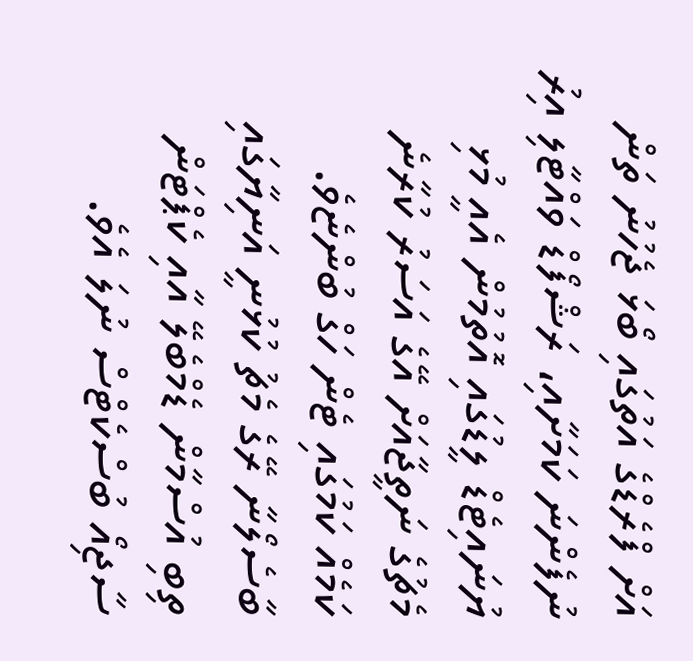އަށް ފްރެޑްގެ އަތުގައި ބޯޅަ ޖެހުނު ތަން ނުފެންނަ ކަމަށާއި، ރަޝްފޯޑް ވައްޓާލި އިރު ޔުނައިޓެޑް ލީޑުގައި އޮތުމުން އެއީ މުޅި މެޗުގެ ނަތީޖާއަށް އޭގެ އަސަރު ކުރާނެ ކަމެއް ކަމުގައި ޓެން ހަގް ބުންޏެވެ.
ބާސެލޯނާ ރޭގެ މެޗު ކުޅުނީ އަނިޔާގައި ތިބި އުސްމާން ޑެމްބެލޭ އާއި ކެޕްޓަން ސާޖިއޯ ބުސްކެޓްސް ނުލަ އެވެ.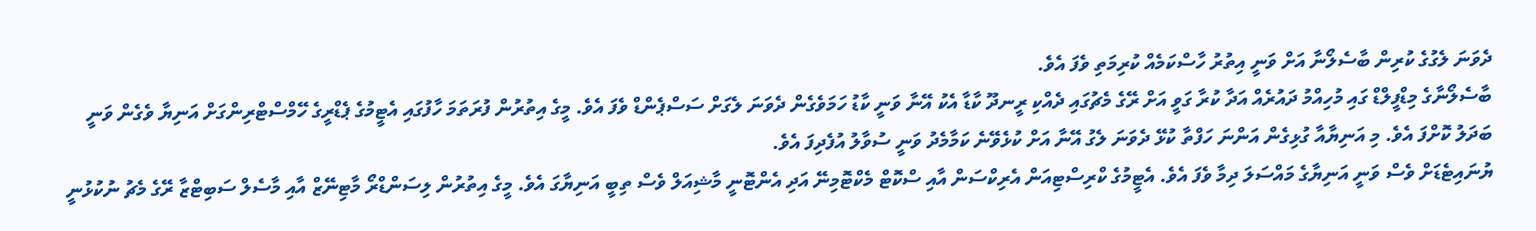ދެވަނަ ލެގުގެ ކުރިން ބާސެލޯނާ އަށް ވަނީ އިތުރު ހާސްކަމެއް ކުރިމަތި ވެފަ އެވެ.
ބާސެލޯނާގެ މިޑްފީލްޑް ގައި މުހިއްމު ދައުރެއް އަދާ ކުރާ ގަވީ އަށް ރޭގެ މެޗުގައި ދެއްކި ރީނދޫ ކާޑާ އެކު އޭނާ ވަނީ ކާޑު ހަމަވެގެން ދެވަނަ ލެގަށް ސަސްޕެންޑް ވެފަ އެވެ. މީގެ އިތުރުން ފުރަތަމަ ހާފުގައި އެޓީމުގެ ޕެޑްރީގެ ހޭމްސްޓްރިންގަށް އަނިޔާ ވެގެން ވަނީ ބަދަލު ކޮށްފަ އެވެ. މި އަނިޔާއާ ގުޅިގެން އަންނަ ހަފްތާ ކުޅޭ ދެވަނަ ލެގު އޭނާ އަށް ކުޅެވޭނެ ކަމާމެދު ވަނީ ސުވާލު އުފެދިފަ އެވެ.
ޔުނައިޓެޑަށް ވެސް ވަނީ އަނިޔާގެ މައްސަލަ ދިމާ ވެފަ އެވެ. އެޓީމުގެ ކްރިސްޓިއަން އެރިކްސަން އާއި ސްކޮޓް މެކްޓޮމިނޭ އަދި އެންޓޮނީ މާޝިއަލް ވެސް ތިބީ އަނިޔާގަ އެވެ. މީގެ އިތުރުން ލިސަންޑްރޯ މާޓިނޭޒް އާއި މާސެލް ސަބިޓްޒާ ރޭގެ މެޗު ނުކުޅުނީ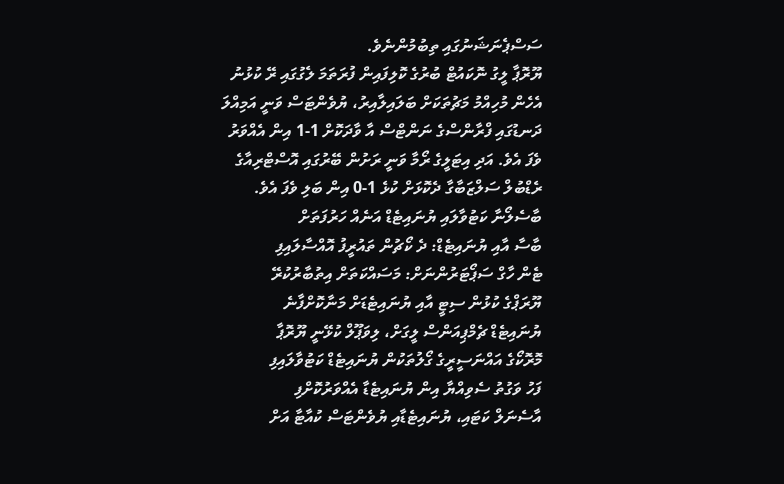ސަސްޕެނަޝަނުގައި ތިބުމުންނެވެ.
ޔޫރޮޕާ ލީގު ނޮކައުޓް ބުރުގެ ކޮލިފައިން ފުރަތަމަ ލެގުގައި ރޭ ކުޅުނު އެހެން މުހިއްމު މަޗުތަކަށް ބަލައިލާއިރު، ޔުވެންޓަސް ވަނީ އަމިއްލަ ދަނޑުގައި ފްރާންސްގެ ނަންޓްސް އާ ވާދަކޮށް 1-1 އިން އެއްވަރު ވެފަ އެވެ. އަދި އިޓަލީގެ ރޯމާ ވަނީ ރަށުން ބޭރުގައި އޮސްޓްރިއާގެ ރެޑްބުލް ސަލްޒަބާގާ ދެކޮޅަށް ކުޅެ 1-0 އިން ބަލި ވެފަ އެވެ.
ބާސެލޯނާ ކަޓުވާލައި ޔުނައިޓެޑް އަނެއް ހަރުފަތަށް
ބާސާ އާއި ޔުނައިޓެޑް: ދެ ކޯޗުން ތައުރީފު އޮއްސާލައިފި
ޓެން ހާގް ސަޕޯޓަރުންނަށް: މަސައްކަތަށް އިތުބާރުކުރޭ
ޔޫރަޕްގެ ކުޅުން ސިޓީ އާއި ޔުނައިޓެޑަށް މަނާކޮށްފާނެ
ޔުނައިޓެޑް ޗެމްޕިއަންސް ލީގަށް، ލިވަޕޫލް ކުޅޭނީ ޔޫރޮޕާ
މޮރޮކޯގެ އައްނަސީރީގެ ގޯލުތަކުން ޔުނައިޓެޑް ކަޓުވާލައިފި
ފަހު ވަގުތު ސެވިއްޔާ އިން ޔުނައިޓެޑާ އެއްވަރުކޮށްފި
އާސެނަލް ކަޓައި، ޔުނައިޓެޑާއި ޔުވެންޓަސް ކުއާޓާ އަށް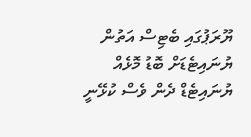ޔޫރަޕުގައި ބެޓިސް އަތުން ޔުނައިޓެޑަށް ބޮޑު މޮޅެއް
ޔުނައިޓެޑް ދެން ވެސް ކުޅޭނީ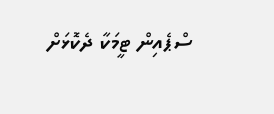ސްޕެއިން ޓީމަކާ ދެކޮޅަށް